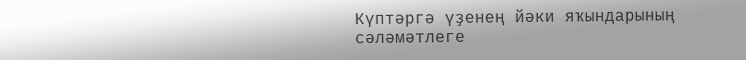Күптәргә үҙенең йәки яҡындарының сәләмәтлеге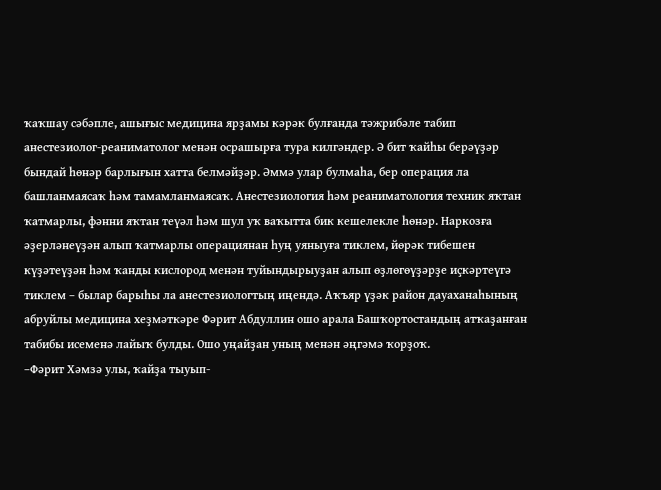ҡаҡшау сәбәпле, ашығыс медицина ярҙамы кәрәк булғанда тәжрибәле табип анестезиолог-реаниматолог менән осрашырға тура килгәндер. Ә бит ҡайһы берәүҙәр бындай һөнәр барлығын хатта белмәйҙәр. Әммә улар булмаһа, бер операция ла башланмаясаҡ һәм тамамланмаясаҡ. Анестезиология һәм реаниматология техник яҡтан ҡатмарлы, фәнни яҡтан теүәл һәм шул уҡ ваҡытта бик кешелекле һөнәр. Наркозға әҙерләнеүҙән алып ҡатмарлы операциянан һуң уяныуға тиклем, йөрәк тибешен күҙәтеүҙән һәм ҡанды кислород менән туйындырыуҙан алып өҙлөгөүҙәрҙе иҫкәртеүгә тиклем – былар барыһы ла анестезиологтың иңендә. Аҡъяр үҙәк район дауаханаһының абруйлы медицина хеҙмәткәре Фәрит Абдуллин ошо арала Башҡортостандың атҡаҙанған табибы исеменә лайыҡ булды. Ошо уңайҙан уның менән әңгәмә ҡорҙоҡ.
–Фәрит Хәмзә улы, ҡайҙа тыуып-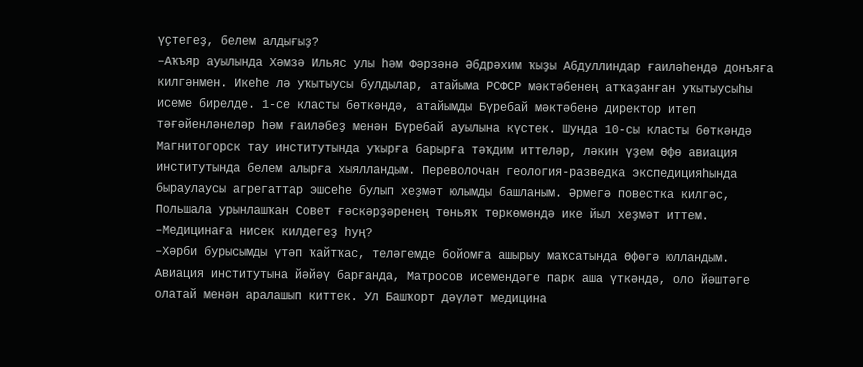үҫтегеҙ, белем алдығыҙ?
–Аҡъяр ауылында Хәмзә Ильяс улы һәм Фәрзәнә Әбдрәхим ҡыҙы Абдуллиндар ғаиләһендә донъяға килгәнмен. Икеһе лә уҡытыусы булдылар, атайыма РСФСР мәктәбенең атҡаҙанған уҡытыусыһы исеме бирелде. 1-се класты бөткәндә, атайымды Бүребай мәктәбенә директор итеп тәғәйенләнеләр һәм ғаиләбеҙ менән Бүребай ауылына күстек. Шунда 10-сы класты бөткәндә Магнитогорск тау институтында уҡырға барырға тәҡдим иттеләр, ләкин үҙем Өфө авиация институтында белем алырға хыялландым. Переволочан геология-разведка экспедицияһында быраулаусы агрегаттар эшсеһе булып хеҙмәт юлымды башланым. Әрмегә повестка килгәс, Польшала урынлашҡан Совет ғәскәрҙәренең төньяҡ төркөмөндә ике йыл хеҙмәт иттем.
–Медицинаға нисек килдегеҙ һуң?
–Хәрби бурысымды үтәп ҡайтҡас, теләгемде бойомға ашырыу маҡсатында Өфөгә юлландым. Авиация институтына йәйәү барғанда, Матросов исемендәге парк аша үткәндә, оло йәштәге олатай менән аралашып киттек. Ул Башҡорт дәүләт медицина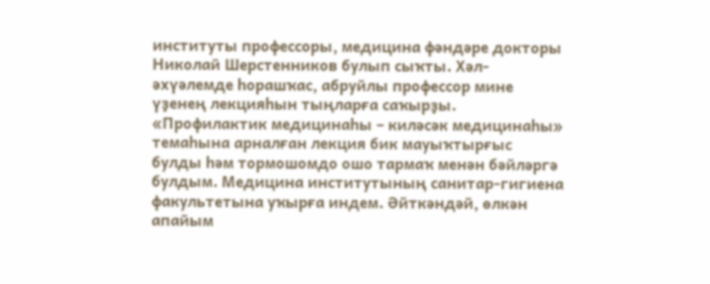институты профессоры, медицина фәндәре докторы Николай Шерстенников булып сыҡты. Хәл-әхүәлемде һорашҡас, абруйлы профессор мине үҙенең лекцияһын тыңларға саҡырҙы. «Профилактик медицинаһы – киләсәк медицинаһы» темаһына арналған лекция бик мауыҡтырғыс булды һәм тормошомдо ошо тармаҡ менән бәйләргә булдым. Медицина институтының санитар-гигиена факультетына уҡырға индем. Әйткәндәй, өлкән апайым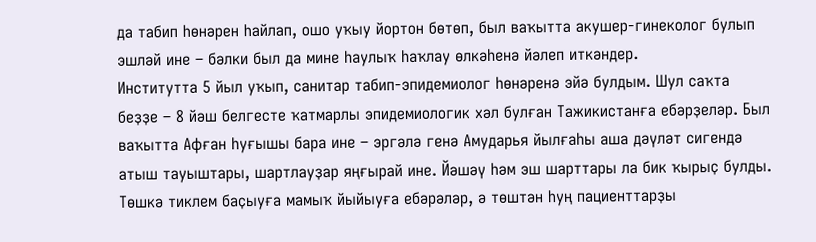да табип һөнәрен һайлап, ошо уҡыу йортон бөтөп, был ваҡытта акушер-гинеколог булып эшләй ине – бәлки был да мине һаулыҡ һаҡлау өлкәһенә йәлеп иткәндер.
Институтта 5 йыл уҡып, санитар табип-эпидемиолог һөнәренә эйә булдым. Шул саҡта беҙҙе – 8 йәш белгесте ҡатмарлы эпидемиологик хәл булған Тажикистанға ебәрҙеләр. Был ваҡытта Афған һуғышы бара ине – эргәлә генә Амударья йылғаһы аша дәүләт сигендә атыш тауыштары, шартлауҙар яңғырай ине. Йәшәү һәм эш шарттары ла бик ҡырыҫ булды. Төшкә тиклем баҫыуға мамыҡ йыйыуға ебәрәләр, ә төштән һуң пациенттарҙы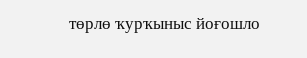төрлө ҡурҡыныс йоғошло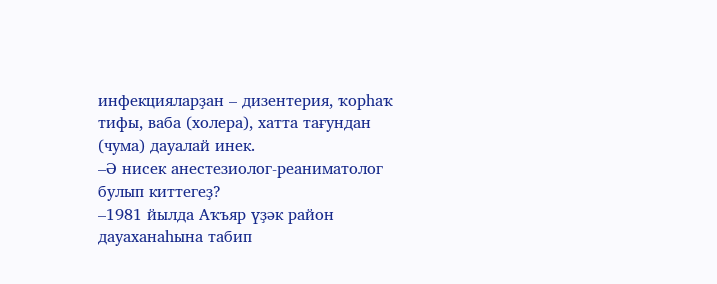инфекцияларҙан – дизентерия, ҡорһаҡ тифы, ваба (холера), хатта тағундан (чума) дауалай инек.
–Ә нисек анестезиолог-реаниматолог булып киттегеҙ?
–1981 йылда Аҡъяр үҙәк район дауаханаһына табип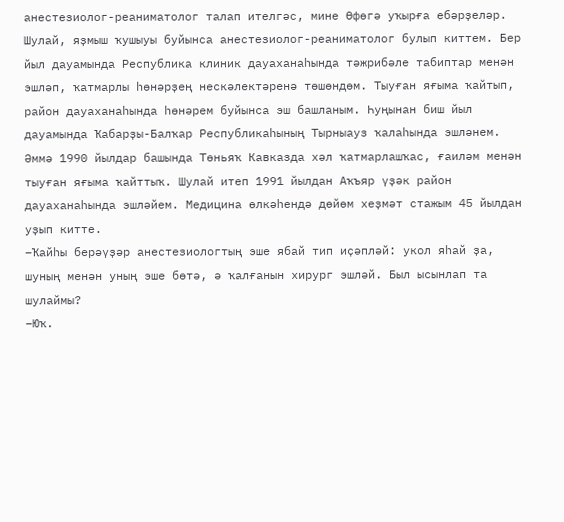анестезиолог-реаниматолог талап ителгәс, мине Өфөгә уҡырға ебәрҙеләр. Шулай, яҙмыш ҡушыуы буйынса анестезиолог-реаниматолог булып киттем. Бер йыл дауамында Республика клиник дауаханаһында тәжрибәле табиптар менән эшләп, ҡатмарлы һөнәрҙең нескәлектәренә төшөндөм. Тыуған яғыма ҡайтып, район дауаханаһында һөнәрем буйынса эш башланым. Һуңынан биш йыл дауамында Ҡабарҙы-Балҡар Республикаһының Тырныауз ҡалаһында эшләнем. Әммә 1990 йылдар башында Төньяҡ Кавказда хәл ҡатмарлашҡас, ғаиләм менән тыуған яғыма ҡайттыҡ. Шулай итеп 1991 йылдан Аҡъяр үҙәк район дауаханаһында эшләйем. Медицина өлкәһендә дөйөм хеҙмәт стажым 45 йылдан уҙып китте.
–Ҡайһы берәүҙәр анестезиологтың эше ябай тип иҫәпләй: укол яһай ҙа, шуның менән уның эше бөтә, ә ҡалғанын хирург эшләй. Был ысынлап та шулаймы?
–Юҡ.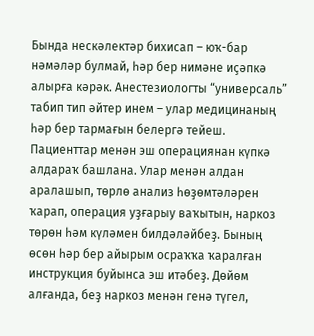Бында нескәлектәр бихисап – юҡ-бар нәмәләр булмай, һәр бер нимәне иҫәпкә алырға кәрәк. Анестезиологты “универсаль” табип тип әйтер инем – улар медицинаның һәр бер тармағын белергә тейеш. Пациенттар менән эш операциянан күпкә алдараҡ башлана. Улар менән алдан аралашып, төрлө анализ һөҙөмтәләрен ҡарап, операция уҙғарыу ваҡытын, наркоз төрөн һәм күләмен билдәләйбеҙ. Бының өсөн һәр бер айырым осраҡҡа ҡаралған инструкция буйынса эш итәбеҙ. Дөйөм алғанда, беҙ наркоз менән генә түгел,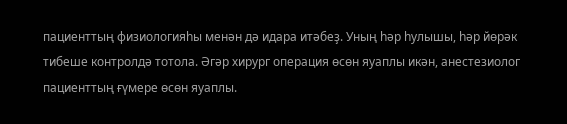пациенттың физиологияһы менән дә идара итәбеҙ. Уның һәр һулышы, һәр йөрәк тибеше контролдә тотола. Әгәр хирург операция өсөн яуаплы икән, анестезиолог пациенттың ғүмере өсөн яуаплы.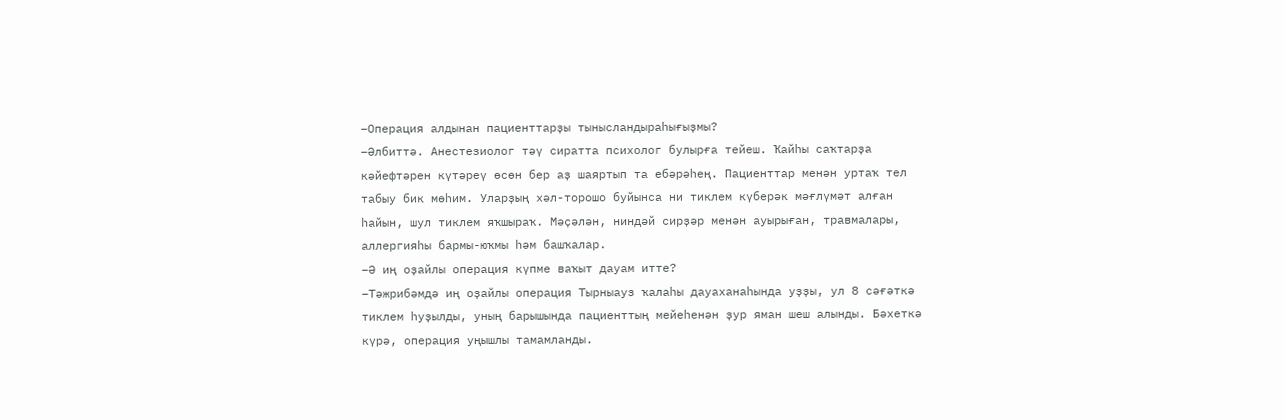–Операция алдынан пациенттарҙы тынысландыраһығыҙмы?
–Әлбиттә. Анестезиолог тәү сиратта психолог булырға тейеш. Ҡайһы саҡтарҙа кәйефтәрен күтәреү өсөн бер аҙ шаяртып та ебәрәһең. Пациенттар менән уртаҡ тел табыу бик мөһим. Уларҙың хәл-торошо буйынса ни тиклем күберәк мәғлүмәт алған һайын, шул тиклем яҡшыраҡ. Мәҫәлән, ниндәй сирҙәр менән ауырыған, травмалары, аллергияһы бармы-юҡмы һәм башҡалар.
–Ә иң оҙайлы операция күпме ваҡыт дауам итте?
–Тәжрибәмдә иң оҙайлы операция Тырныауз ҡалаһы дауаханаһында уҙҙы, ул 8 сәғәткә тиклем һуҙылды, уның барышында пациенттың мейеһенән ҙур яман шеш алынды. Бәхеткә күрә, операция уңышлы тамамланды.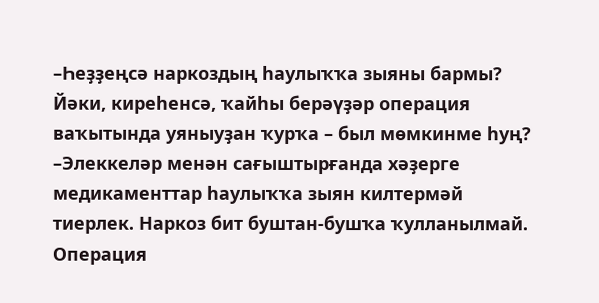–Һеҙҙеңсә наркоздың һаулыҡҡа зыяны бармы? Йәки, киреһенсә, ҡайһы берәүҙәр операция ваҡытында уяныуҙан ҡурҡа – был мөмкинме һуң?
–Элеккеләр менән сағыштырғанда хәҙерге медикаменттар һаулыҡҡа зыян килтермәй тиерлек. Наркоз бит буштан-бушҡа ҡулланылмай. Операция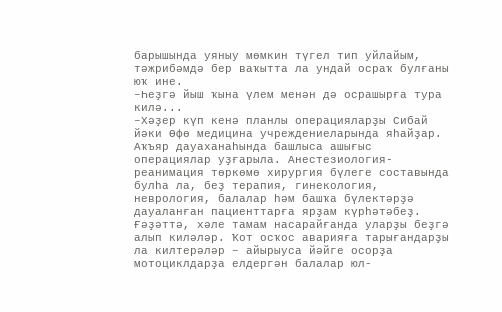барышында уяныу мөмкин түгел тип уйлайым, тәжрибәмдә бер ваҡытта ла ундай осраҡ булғаны юҡ ине.
–Һеҙгә йыш ҡына үлем менән дә осрашырға тура килә...
–Хәҙер күп кенә планлы операцияларҙы Сибай йәки Өфө медицина учреждениеларында яһайҙар. Аҡъяр дауаханаһында башлыса ашығыс операциялар уҙғарыла. Анестезиология-реанимация төркөмө хирургия бүлеге составында булһа ла, беҙ терапия, гинекология, неврология, балалар һәм башҡа бүлектәрҙә дауаланған пациенттарға ярҙам күрһәтәбеҙ. Ғәҙәттә, хәле тамам насарайғанда уларҙы беҙгә алып киләләр. Ҡот осҡос аварияға тарығандарҙы ла килтерәләр – айырыуса йәйге осорҙа мотоциклдарҙа елдергән балалар юл-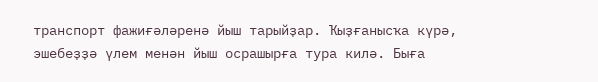транспорт фажиғәләренә йыш тарыйҙар. Ҡыҙғанысҡа күрә, эшебеҙҙә үлем менән йыш осрашырға тура килә. Быға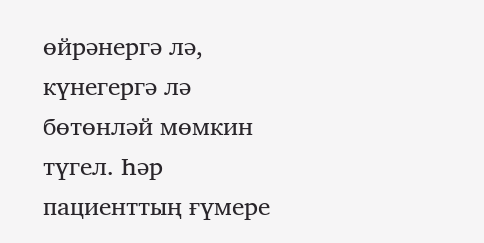өйрәнергә лә, күнегергә лә бөтөнләй мөмкин түгел. Һәр пациенттың ғүмере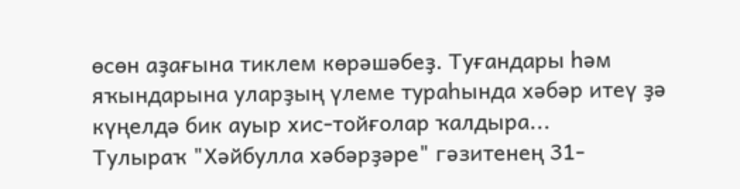өсөн аҙағына тиклем көрәшәбеҙ. Туғандары һәм яҡындарына уларҙың үлеме тураһында хәбәр итеү ҙә күңелдә бик ауыр хис-тойғолар ҡалдыра...
Тулыраҡ "Хәйбулла хәбәрҙәре" гәзитенең 31-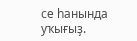се һанында уҡығыҙ.